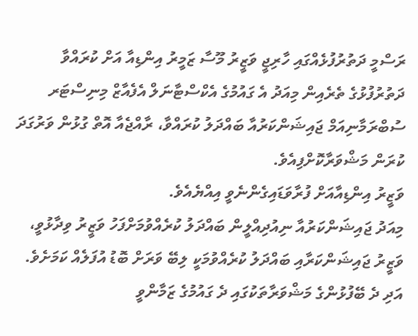ރަސްމީ ދަތުރުފުޅެއްގައި ހާރިޖީ ވަޒީރު މޫސާ ޒަމީރު އިންޑިއާ އަށް ކުރައްވާ ދަތުރުފުޅުގެ ތެރެއިން މިއަދު އެ ގައުމުގެ އެކްސްޓާނަލް އެފެއާޒް މިނިސްޓަރ ސުބްރަމާނިއަމް ޖައިޝަންކަރުއާ ބައްދަލު ކުރައްވާ، ރާއްޖެއާ އޮތް ގުޅުން ވަރުގަދަ ކުރަން މަޝްވަރާކޮށްފިއެވެ.
ވަޒީރު އިންޑިއާއަށް ފުރާވަޑައިގެންނެވީ އިއްޔެއެވެ.
މިއަދު ޖައިޝަންކަރުއާ ނިއުދިއްލީން ބައްދަލު ކުރެއްވުމަށްފަހު ވަޒީރު ވިދާޅުވީ، ވަޒީރު ޖައިޝަންކަރާއި ބައްދަލު ކުރެއްވުމަކީ ލިބޭ ވަރަށް ބޮޑު އުފަލެއް ކަމަށެވެ. އަދި ދެ ބޭފުޅުންގެ މަޝްވަރާތަކުގައި ދެ ގައުމުގެ ޒަމާންވީ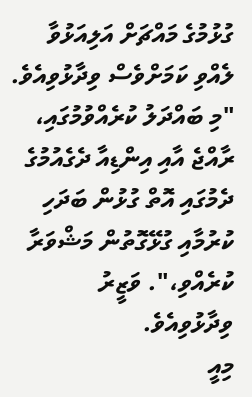ގުޅުމުގެ މައްޗަށް އަލިއަޅުވާ ލެއްވި ކަމަށްވެސް ވިދާޅުވިއެވެ.
"މި ބައްދަލު ކުރެއްވުމުގައި، ރާއްޖެ އާއި އިންޑިއާ ދެގެއުމުގެ ދެމުގައި އޮތް ގުޅުން ބަދަހި ކުރުމާއި ގުޅޭގޮތުން މަޝްވަރާ ކުރެއްވި،". ވަޒީރު ވިދާޅުވިއެވެ.
މިއީ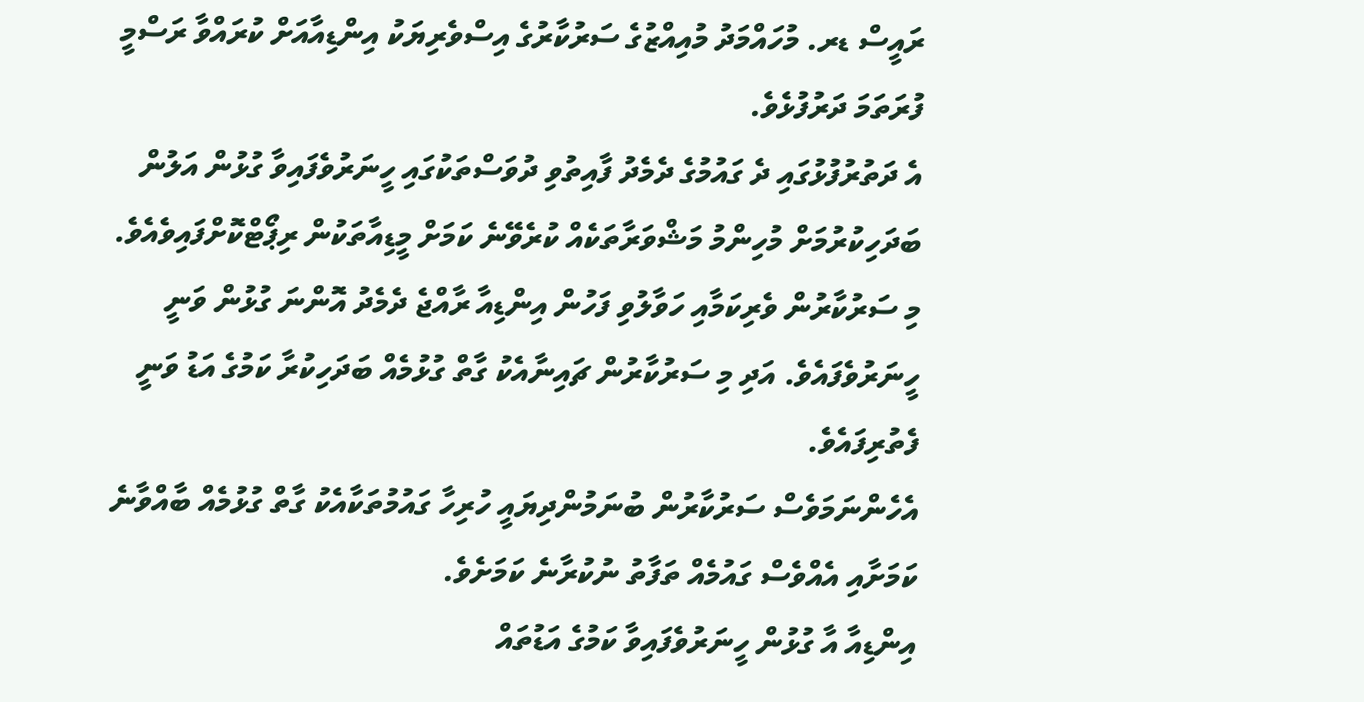ރައީސް ޑރ. މުހައްމަދު މުއިއްޒުގެ ސަރުކާރުގެ އިސްވެރިޔަކު އިންޑިއާއަށް ކުރައްވާ ރަސްމީ ފުރަތަމަ ދަރުފުޅެވެ.
އެ ދަތުރުފުޅުގައި ދެ ގައުމުގެ ދެމެދު ފާއިތުވި ދުވަސްތަކުގައި ހީނަރުވެފައިވާ ގުޅުން އަލުން ބަދަހިކުރުމަށް މުހިންމު މަޝްވަރާތަކެއް ކުރެވޭނެ ކަމަށް މީޑިއާތަކުން ރިޕޯޓްކޮށްފައިވެއެވެ.
މި ސަރުކާރުން ވެރިކަމާއި ހަވާލުވި ފަހުން އިންޑިއާ ރާއްޖެ ދެމެދު އޮންނަ ގުޅުން ވަނީ ހީނަރުވެފައެވެ. އަދި މި ސަރުކާރުން ޗައިނާއެކު ގާތް ގުޅުމެއް ބަދަހިކުރާ ކަމުގެ އަޑު ވަނީ ފެތުރިފައެވެ.
އެހެންނަމަވެސް ސަރުކާރުން ބުނަމުންދިޔައީ ހުރިހާ ގައުމުތަކާއެކު ގާތް ގުޅުމެއް ބާއްވާނެ ކަމަށާއި އެއްވެސް ގައުމެއް ތަފާތު ނުކުރާނެ ކަމަށެވެ.
އިންޑިއާ އާ ގުޅުން ހީނަރުވެފައިވާ ކަމުގެ އަޑުތައް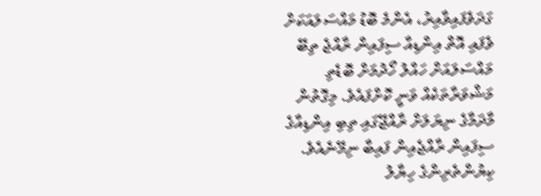ގަދަވެފައިވާއިރު، އެންމެ ބޮޑު މައްސަލައަކަށް ވެފައި އޮތް އިންޑިއާ ސިފައިން ރާއްޖެ ތިބޭ މައްސަލައަށް ހައްލު ހޯދުމަށް ބޮޑެތި މަޝްވަރާތަކެއް ވަނީ ކޮށްފައެވެ. މިގޮތުން މާދަމާގެ ނިޔަލަށް ރާއްޖޭގައި ތިބި އިންޑިއާގެ ސިފައިން ރާއްޖެއިން ފައިބާ ނިމޭނެއެވެ.
ކިޔުންތެރިންގެ ހިޔާލު